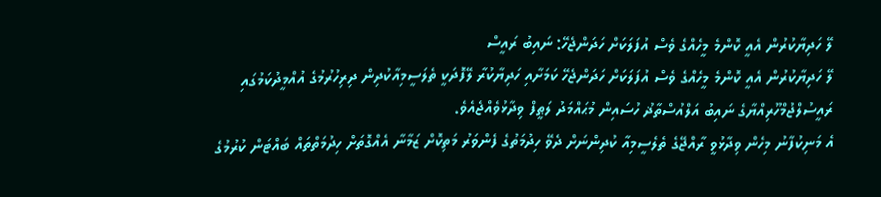ލޭ ހަދިޔާކުރުން އެއީ ކޮންމެ މީހެއްގެ ވެސް އުފަލަކަށް ހަދަންޖެހޭ: ނައިބު ރައީސް
ލޭ ހަދިޔާކުރުން އެއީ ކޮންމެ މީހެއްގެ ވެސް އުފަލަކަށް ހަދަންޖެހޭ ކަމަށާއި ހަދިޔާކުރާ ލޭފޮދަކީ ތެލަސީމިއާކުދިން ދިރިހުރުމުގެ އުއްމީދުކަމުގައި ރައީސުލްޖުމްހޫރިއްޔާގެ ނައިބު އަލްއުސްތާޛު ހުސައިން މުޙައްމަދު ލަޠީފް ވިދާޅުވެއްޖެއެވެ.
އެ މަނިކުފާނު މިހެން ވިދާޅުވީ ރާއްޖޭގެ ތެލެސީމިއާ ކުދިންނަށް ދެވޭ ހިދުމަތުގެ ފެންވަރު މަތިކޮށް ޒަމާނާ އެއްގޮތަށް ހިދުމަތްތައް ބައްޓަން ކުރުމުގެ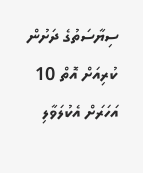ސިޔާސަތުގެ ދަށުން ކުރިއަށް އޮތް 10 އަހަރަށް އެކުލަވާލި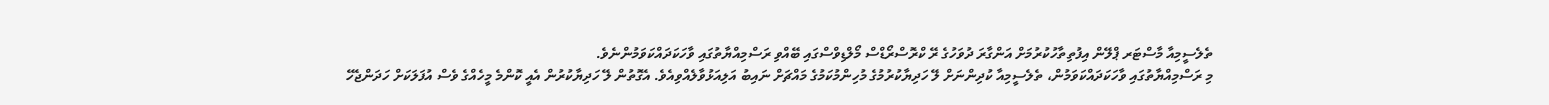ތެލެސީމިއާ މާސްޓަރ ޕްލޭން އިފުތިތާހުކުރުމަށް އަންގާރަ ދުވަހުގެ ރޭ ކްރޮސްރޯޑްސް މޯލްޑިވްސްގައި ބޭއްވި ރަސްމިއްޔާތުގައި ވާހަކަދައްކަވަމުންނެވެ.
މި ރަސްމިއްޔާތުގައި ވާހަކަދައްކަވަމުން، ތެލެސީމިއާ ކުދިންނަށް ލޭ ހަދިޔާކުރުމުގެ މުހިންމުކަމުގެ މައްޗަށް ނައިބު އަލިއަޅުވާލެއްވިއެވެ. އެގޮތުން ލޭ ހަދިޔާކުރުން އެއީ ކޮންމެ މީހެއްގެ ވެސް އުފަލަކަށް ހަދަންޖެހޭ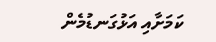ކަމަށާއި އަޅުގަނޑުމެން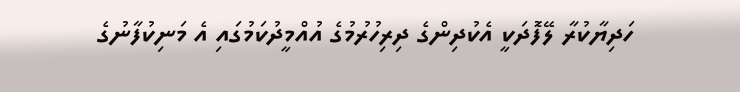ހަދިޔާކުރާ ލޭފޮދަކީ އެކުދިންގެ ދިރިހުރުމުގެ އުއްމީދުކަމުގައި އެ މަނިކުފާނުގެ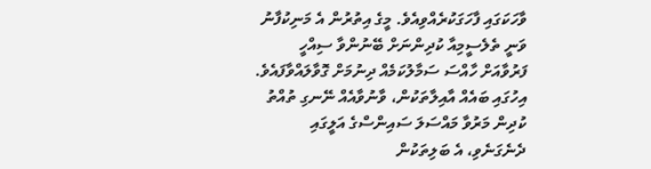ވާހަކަގައި ފާހަގަކުރެއްވިއެވެ. މީގެ އިތުރުން އެ މަނިކުފާނު ވަނީ ތެލެސީމިއާ ކުދިންނަށް ބޭނުންވާ ސިއްހީ ފަރުވާއަށް ހާއްސަ ސަމާލުކަމެއް ދިނުމަށް ގޮވާލައްވާފައެވެ.
އިހުގައި ބައެއް އާއިލާތަކުން، ވާނުވާއެއް ނޭނގި ތުއްތު ކުދިން މަރުވާ މައްސަލަ ސައިންސްގެ އަލީގައި ދެނެގަނެވި، އެ ބަލިތަކުން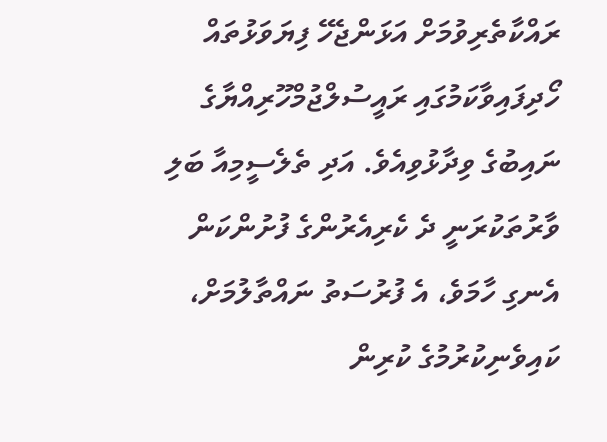ރައްކާތެރިވުމަށް އަޅަންޖެހޭ ފިޔަވަޅުތައް ހޯދިފައިވާކަމުގައި ރައީސުލްޖުމްހޫރިއްޔާގެ ނައިބުގެ ވިދާޅުވިއެވެ. އަދި ތެލެސީމިއާ ބަލި ވާރުތަކުރަނީ ދެ ކެރިއެރުންގެ ފުށުންކަން އެނގި ހާމަވެ، އެ ފުރުސަތު ނައްތާލުމަށް، ކައިވެނިކުރުމުގެ ކުރިން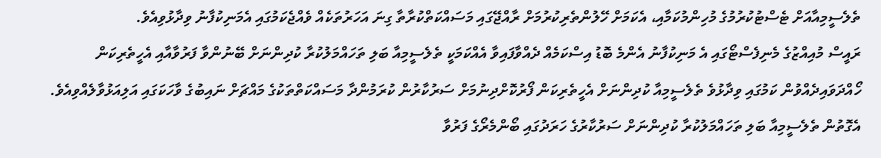ތެލެސީމިއާއަށް ޓެސްޓުކުރުމުގެ މުހިންމުކަމާއި، އެކަމަށް ހޭލުންތެރިކުރުމަށް ރާއްޖޭގައި މަސައްކަތްކުރާތާ ގިނަ އަހަރުތަކެއް ވެއްޖެކަމުގައި އެމަނިކުފާނު ވިދާޅުވިއެވެ.
ރައީސް މުއިއްޒުގެ މެނިފެސްޓޯގައި އެ މަނިކުފާނު އެންމެ ބޮޑު އިސްކަމެއް ދެއްވާފައިވާ އެއްކަމަކީ ތެލެސީމިއާ ބަލި ތަހައްމަލުކުރާ ކުދިންނަށް ބޭނުންވާ ފަރުވާއާއި އެހީތެރިކަން ހޯއްދަވައިދެއްވުން ކަމުގައި ވިދާޅުވެ ތެލެސީމިއާ ކުދިންނަށް އެހީތެރިކަން ފޯރުކޮށްދިނުމަށް ސަރުކާރުން ކުރަމުންދާ މަސައްކަތްތަކުގެ މައްޗަށް ނައިބުގެ ވާހަކަގައި އަލިއަޅުވާލެއްވިއެވެ.
އެގޮތުން ތެލެސީމިއާ ބަލި ތަހައްމަލުކުރާ ކުދިންނަށް ސަރުކާރުގެ ހަރަދުގައި ބޯންމެރޯގެ ފަރުވާ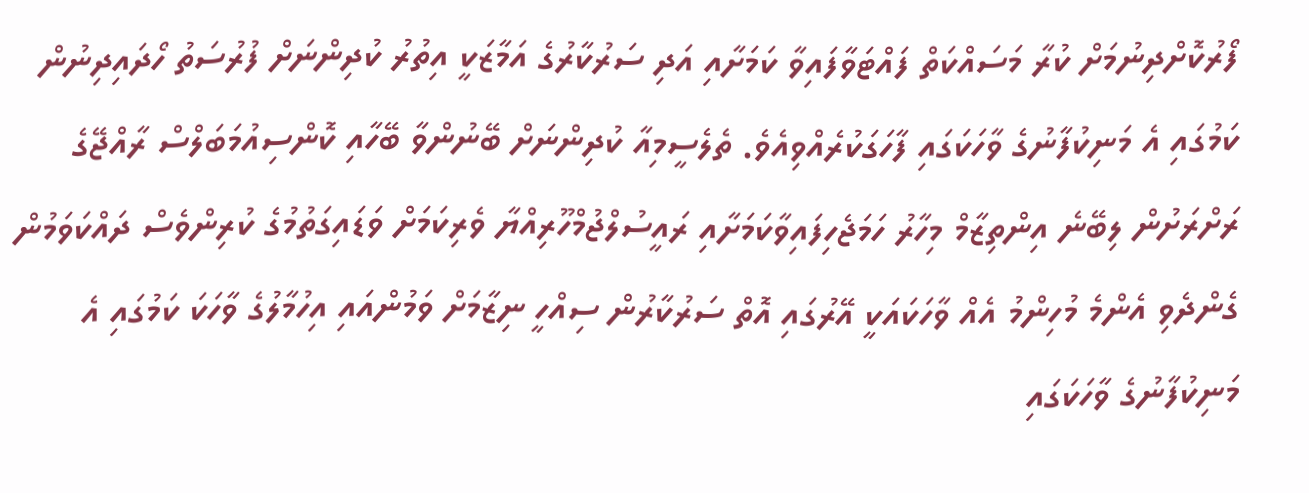ފޯރުކޮށްދިނުމަށް ކުރާ މަސައްކަތް ފައްޓަވާފައިވާ ކަމަށާއި އަދި ސަރުކާރުގެ އަމާޒަކީ އިތުރު ކުދިންނަށް ފުރުސަތު ހޯދައިދިނުން ކަމުގައި އެ މަނިކުފާނުގެ ވާހަކަގައި ފާހަގަކުރެއްވިއެވެ. ތެލެސީމިއާ ކުދިންނަށް ބޭނުންވާ ބޭހާއި ކޮންސިއުމަބަލްސް ރާއްޖޭގެ ރަށްރަށުން ލިބޭނެ އިންތިޒާމް މިހާރު ހަމަޖެހިފައިވާކަމަށާއި ރައީސުލްޖުމްހޫރިއްޔާ ވެރިކަމަށް ވަޑައިގަތުމުގެ ކުރިންވެސް ދައްކަވަމުން ގެންދެވި އެންމެ މުހިންމު އެއް ވާހަކައަކީ އޭރުގައި އޮތް ސަރުކާރުން ސިއްހީ ނިޒާމަށް ވަމުންއައި އިހުމާލުގެ ވާހަކަ ކަމުގައި އެ މަނިކުފާނުގެ ވާހަކަގައި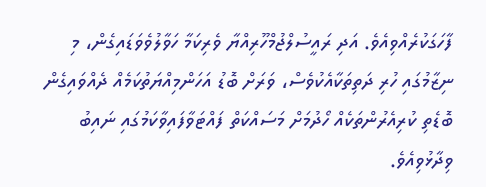ފާހަގަކުރެއްވިއެވެ. އަދި ރައީސުލްޖުމްހޫރިއްޔާ ވެރިކަމާ ހަވާލުވެވަޑައިގެން، މި ނިޒާމުގައި ހުރި ދަތިތަކާއެކުވެސް، ވަރަށް ބޮޑު އަހަންމިއްޔަތުކަމެއް ދެއްވައިގެން ބޮޑެތި ކުރިއެރުންތަކެއް ހޯދުމަށް މަސައްކަތް ފައްޓަވާފައިވާކަމުގައި ނައިބު ވިދާޅުވިއެވެ.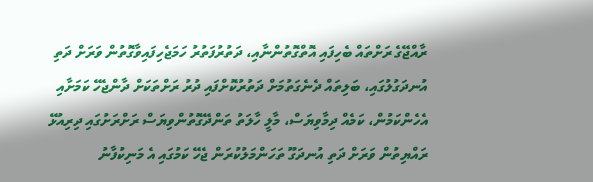ރާއްޖޭގެ ރަށްތައް ބެހިފައި އޮތްގޮތުންނާއި، ދަތުރުފަތުރު ހަމަޖެހިފައިވާގޮތުން ވަރަށް ދަތި އުނދަގުލުގައި، ބަލިތައް ދެނެގަތުމަށް ދަތުރުކޮށްފައި ދުރު ރަށްތަކަށް ދާންޖެހޭ ކަމަށާއި އެހެންކަމުން، ކަމެއް ދިމާވިޔަސް، މާލީ ހާލަތު ތަންދޭގޮތުންވިޔަސް ރަށްރަށުގައި ދިރިއުޅޭ ރައްޔިތުން ވަރަށް ދަތި އުނދަގޫ ތަހަންމަލުކުރަން ޖެހޭ ކަމުގައި އެ މަނިކުފާނު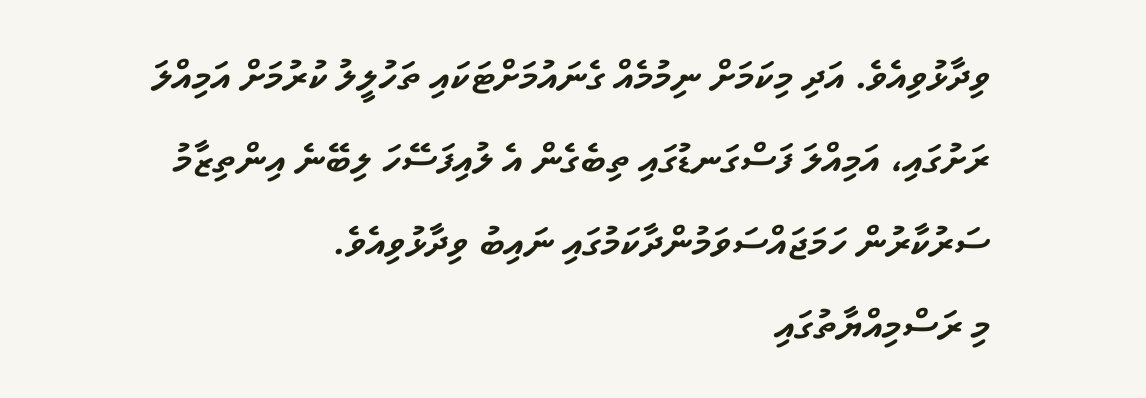ވިދާޅުވިއެވެ. އަދި މިކަމަށް ނިމުމެއް ގެނައުމަށްޓަކައި ތަހުލީލު ކުރުމަށް އަމިއްލަ ރަށުގައި، އަމިއްލަ ފަސްގަނޑުގައި ތިބެގެން އެ ލުއިފަސޭހަ ލިބޭނެ އިންތިޒާމު ސަރުކާރުން ހަމަޖައްސަވަމުންދާކަމުގައި ނައިބު ވިދާޅުވިއެވެ.
މި ރަސްމިއްޔާތުގައި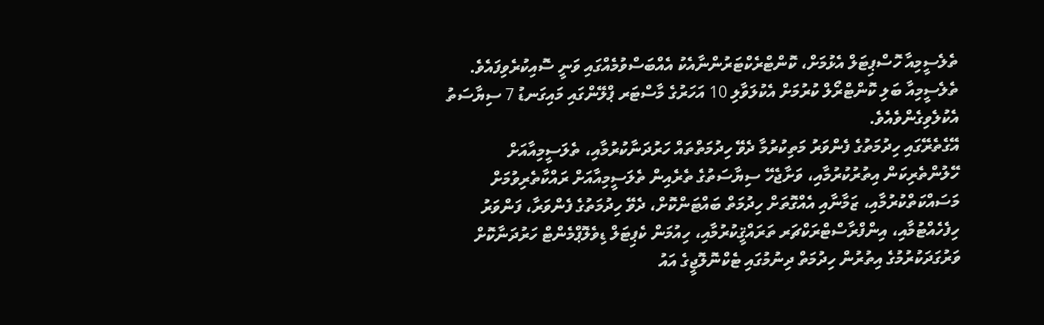ތެލެސީމިއާ ހޮސްޕިޓަލް އެޅުމަށް، ކޮންޓްރެކްޓަރުންނާއެކު އެއްބަސްވުމެއްގައި ވަނީ ސޮއިކުރެވިފައެވެ.
ތެލެސީމިއާ ބަލި ކޮންޓްރޯލް ކުރުމަށް އެކުލަވާލި 10 އަހަރުގެ މާސްޓަރ ޕްލޭންގައި މައިގަނޑު 7 ސިޔާސަތު އެކުލެވިގެންވެއެވެ.
އޭގެތެރޭގައި ހިދުމަތުގެ ފެންވަރު މަތިކުރުމާ ދެވޭ ހިދުމަތްތައް ހަރުދަނާކުރުމާއި، ތެލަސީމިއާއަށް ހޭލުންތެރިކަން އިތުރުކުރުމާއި، ވަށާޖެހޭ ސިޔާސަތުގެ ތެރެއިން ތެލަސީމިއާއަށް ރައްކާތެރިވުމަށް މަސައްކަތްކުރުމާއި، ޒަމާނާއި އެއްގޮތަށް ހިދުމަތް ބައްޓަންކޮށް، ދެވޭ ހިދުމަތުގެ ފެންވަރާ، ފަންވަރު ހިފެހެއްޓުމާއި، އިންފްރާސްޓްރަކްޗަރ ތަރައްޤީކުރުމާއި، ހިއުމަން ކެޕިޓަލް ޑިވެލޮޕްމެންޓް ހަރުދަނާކޮށް ވަރުގަދަކުރުމުގެ އިތުރުން ހިދުމަތް ދިނުމުގައި ޓެކްނޮލޮޖީގެ އައު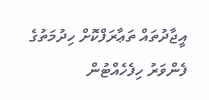އީޖާދުތައް ތަޢާރަފްކޮށް ހިދުމަތުގެ ފެންވަރު ހިފެހެއްޓުން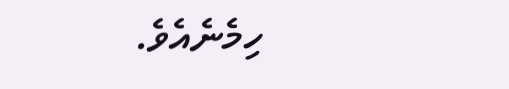ހިމެނެއެވެ.